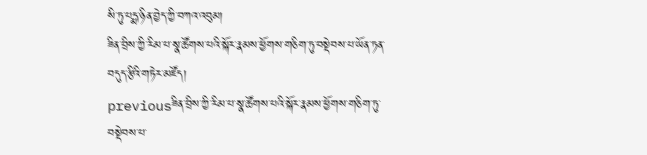སི་ཏུ་པདྨ་ཉིན་བྱེད་ཀྱི་བཀའ་འབུམ།
ཟིན་བྲིས་ཀྱི་རིམ་པ་སྣ་ཚོགས་པའི་སྐོར་རྣམས་ཕྱོགས་གཅིག་ཏུ་བསྡེབས་པ་ཡོན་ཏན་བདུད་རྩིའི་གཏེར་མཛོད།
previousཟིན་བྲིས་ཀྱི་རིམ་པ་སྣ་ཚོགས་པའི་སྐོར་རྣམས་ཕྱོགས་གཅིག་ཏུ་བསྡེབས་པ་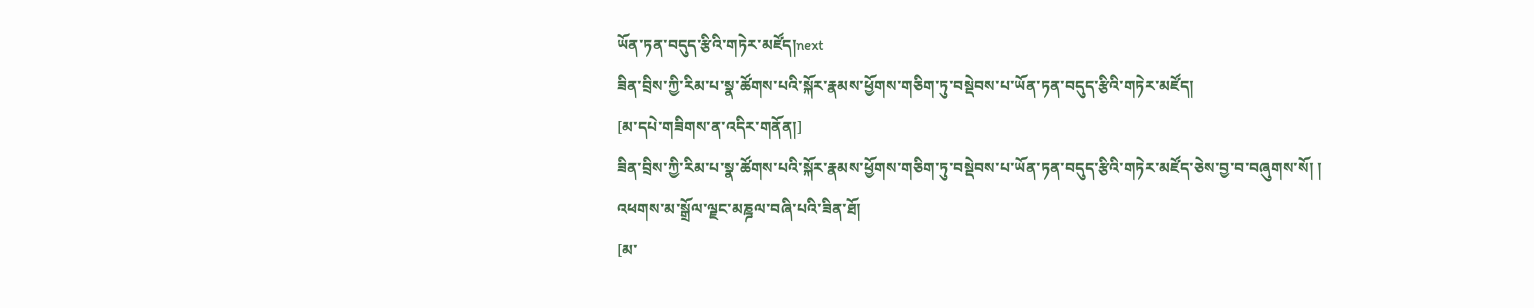ཡོན་ཏན་བདུད་རྩིའི་གཏེར་མཛོད།next
ཟིན་བྲིས་ཀྱི་རིམ་པ་སྣ་ཚོགས་པའི་སྐོར་རྣམས་ཕྱོགས་གཅིག་ཏུ་བསྡེབས་པ་ཡོན་ཏན་བདུད་རྩིའི་གཏེར་མཛོད།
[མ་དཔེ་གཟིགས་ན་འདིར་གནོན།]
ཟིན་བྲིས་ཀྱི་རིམ་པ་སྣ་ཚོགས་པའི་སྐོར་རྣམས་ཕྱོགས་གཅིག་ཏུ་བསྡེབས་པ་ཡོན་ཏན་བདུད་རྩིའི་གཏེར་མཛོད་ཅེས་བྱ་བ་བཞུགས་སོ། །
འཕགས་མ་སྒྲོལ་ལྗང་མཎྜལ་བཞི་པའི་ཟིན་ཐོ།
[མ་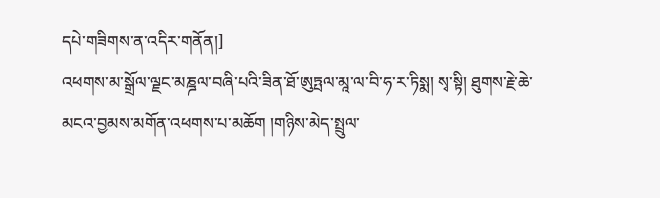དཔེ་གཟིགས་ན་འདིར་གནོན།]
འཕགས་མ་སྒྲོལ་ལྗང་མཎྜལ་བཞི་པའི་ཟིན་ཐོ་ཨུཏྤལ་མཱ་ལ་བི་ཧ་ར་ཏིསྨ། སྭ་སྟི། ཐུགས་རྗེ་ཆེ་མངའ་བྱམས་མགོན་འཕགས་པ་མཆོག །གཉིས་མེད་སྤྲུལ་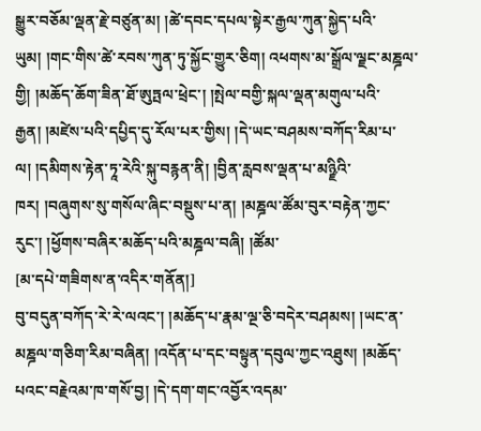སྒྱུར་བཅོམ་ལྡན་རྗེ་བཙུན་མ། །ཚེ་དབང་དཔལ་སྟེར་རྒྱལ་ཀུན་སྐྱེད་པའི་ཡུམ། །གང་གིས་ཚེ་རབས་ཀུན་ཏུ་སྐྱོང་གྱུར་ཅིག། འཕགས་མ་སྒྲོལ་ལྗང་མཎྜལ་གྱི། །མཆོད་ཆོག་ཟིན་ཐོ་ཨུཏྤལ་ཕྲེང་། །སྤེལ་བགྱི་སྐལ་ལྡན་མགུལ་པའི་རྒྱན། །མཛེས་པའི་དཔྱིད་དུ་རོལ་པར་གྱིས། །དེ་ཡང་བཤམས་བཀོད་རིམ་པ་ལ། །དམིགས་རྟེན་ཏཱ་རེའི་སྐུ་བརྙན་ནི། །བྱིན་རླབས་ལྡན་པ་མཉྫིའི་ཁར། །བཞུགས་སུ་གསོལ་ཞིང་བསྡུས་པ་ན། །མཎྜལ་ཚོམ་བུར་བརྟེན་ཀྱང་རུང་། །ཕྱོགས་བཞིར་མཆོད་པའི་མཎྜལ་བཞི། །ཚོམ་
[མ་དཔེ་གཟིགས་ན་འདིར་གནོན།]
བུ་བདུན་བཀོད་རེ་རེ་ལའང་། །མཆོད་པ་རྣམ་ལྔ་ཅི་བདེར་བཤམས། །ཡང་ན་མཎྜལ་གཅིག་རིམ་བཞིན། །འདོན་པ་དང་བསྟུན་དབུལ་ཀྱང་འཐུས། །མཆོད་པའང་བརྗེའམ་ཁ་གསོ་བྱ། །དེ་དག་གང་འབྱོར་འདམ་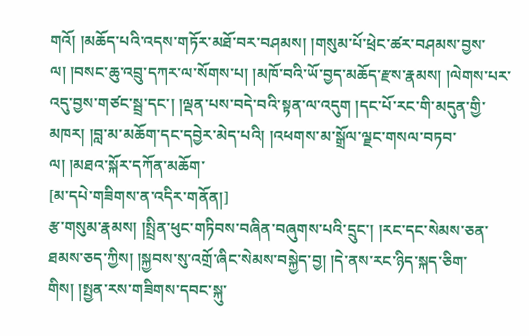གའོ། །མཆོད་པའི་འདས་གཏོར་མཐོ་བར་བཤམས། །གསུམ་པོ་ཕྲེང་ཚར་བཤམས་བྱས་ལ། །བསང་ཆུ་འབྲུ་དཀར་ལ་སོགས་པ། །མཁོ་བའི་ཡོ་བྱད་མཆོད་རྫས་རྣམས། །ལེགས་པར་འདུ་བྱས་གཙང་སྦྲ་དང་། །ལྡན་པས་བདེ་བའི་སྟན་ལ་འདུག །དང་པོ་རང་གི་མདུན་གྱི་མཁར། །བླ་མ་མཆོག་དང་དབྱེར་མེད་པའི། །འཕགས་མ་སྒྲོལ་ལྗང་གསལ་བཏབ་ལ། །མཐའ་སྐོར་དཀོན་མཆོག་
[མ་དཔེ་གཟིགས་ན་འདིར་གནོན།]
རྩ་གསུམ་རྣམས། །སྤྲིན་ཕུང་གཏིབས་བཞིན་བཞུགས་པའི་དྲུང་། །རང་དང་སེམས་ཅན་ཐམས་ཅད་ཀྱིས། །སྐྱབས་སུ་འགྲོ་ཞིང་སེམས་བསྐྱེད་བྱ། །དེ་ནས་རང་ཉིད་སྐད་ཅིག་གིས། །སྤྱན་རས་གཟིགས་དབང་སྐུ་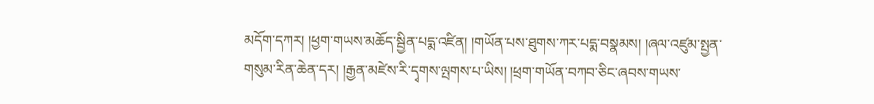མདོག་དཀར། །ཕྱག་གཡས་མཆོད་སྦྱིན་པདྨ་འཛིན། །གཡོན་པས་ཐུགས་ཀར་པདྨ་བསྣམས། །ཞལ་འཛུམ་སྤྱན་གསུམ་རིན་ཆེན་དར། །རྒྱན་མཛེས་རི་དྭགས་ལྤགས་པ་ཡིས། །ཕྲག་གཡོན་བཀབ་ཅིང་ཞབས་གཡས་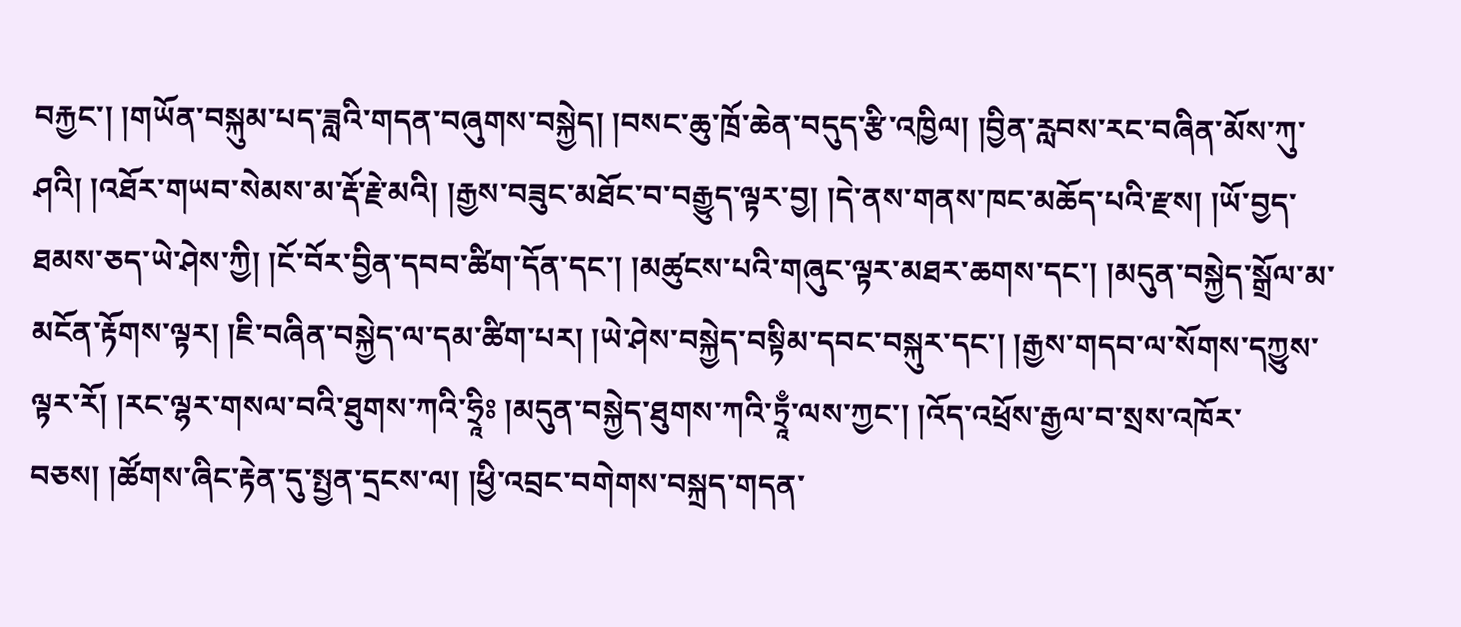བརྐྱང་། །གཡོན་བསྐུམ་པད་ཟླའི་གདན་བཞུགས་བསྐྱེད། །བསང་ཆུ་ཁྲོ་ཆེན་བདུད་རྩི་འཁྱིལ། །བྱིན་རླབས་རང་བཞིན་མོས་ཀུ་ཤའི། །འཐོར་གཡབ་སེམས་མ་རྡོ་རྗེ་མའི། །རྒྱས་བཟུང་མཐོང་བ་བརྒྱུད་ལྟར་བྱ། །དེ་ནས་གནས་ཁང་མཆོད་པའི་རྫས། །ཡོ་བྱད་ཐམས་ཅད་ཡེ་ཤེས་ཀྱི། །ངོ་བོར་བྱིན་དབབ་ཚིག་དོན་དང་། །མཚུངས་པའི་གཞུང་ལྟར་མཐར་ཆགས་དང་། །མདུན་བསྐྱེད་སྒྲོལ་མ་མངོན་རྟོགས་ལྟར། །ཇི་བཞིན་བསྐྱེད་ལ་དམ་ཚིག་པར། །ཡེ་ཤེས་བསྐྱེད་བསྟིམ་དབང་བསྐུར་དང་། །རྒྱས་གདབ་ལ་སོགས་དཀྱུས་ལྟར་རོ། །རང་ལྷར་གསལ་བའི་ཐུགས་ཀའི་ཧྲཱིཿ །མདུན་བསྐྱེད་ཐུགས་ཀའི་ཏྲཱྃ་ལས་ཀྱང་། །འོད་འཕྲོས་རྒྱལ་བ་སྲས་འཁོར་བཅས། །ཚོགས་ཞིང་རྟེན་དུ་སྤྱན་དྲངས་ལ། །ཕྱི་འབྲང་བགེགས་བསྐྲད་གདན་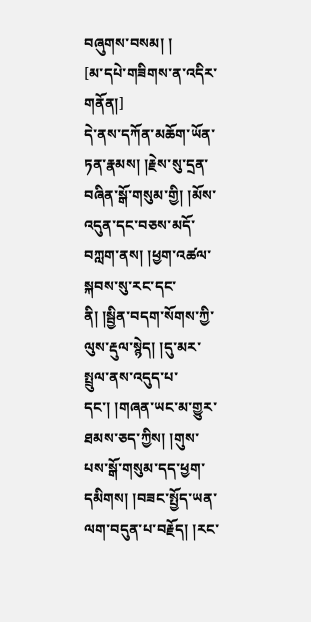བཞུགས་བསམ། །
[མ་དཔེ་གཟིགས་ན་འདིར་གནོན།]
དེ་ནས་དཀོན་མཆོག་ཡོན་ཏན་རྣམས། །རྗེས་སུ་དྲན་བཞིན་སྒོ་གསུམ་གྱི། །མོས་འདུན་དང་བཅས་མདོ་བཀླག་ནས། །ཕྱག་འཚལ་སྐབས་སུ་རང་དང་ནི། །སྦྱིན་བདག་སོགས་ཀྱི་ལུས་རྡུལ་སྙེད། །དུ་མར་སྤྲུལ་ནས་འདུད་པ་དང་། །གཞན་ཡང་མ་གྱུར་ཐམས་ཅད་ཀྱིས། །གུས་པས་སྒོ་གསུམ་དད་ཕྱག་དམིགས། །བཟང་སྤྱོད་ཡན་ལག་བདུན་པ་བརྗོད། །རང་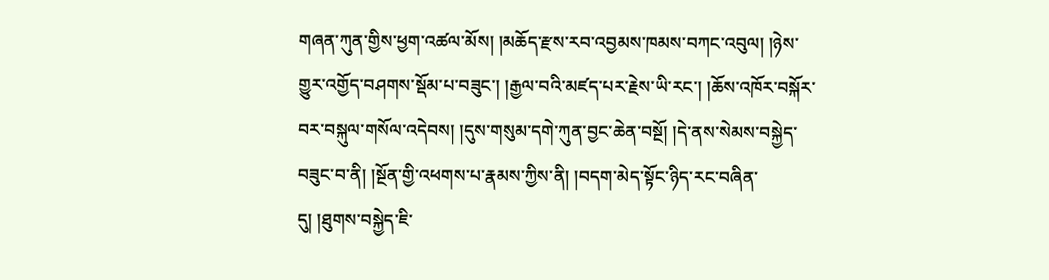གཞན་ཀུན་གྱིས་ཕྱག་འཚལ་མོས། །མཆོད་རྫས་རབ་འབྱམས་ཁམས་བཀང་འབུལ། །ཉེས་གྱུར་འགྱོད་བཤགས་སྡོམ་པ་བཟུང་། །རྒྱལ་བའི་མཛད་པར་རྗེས་ཡི་རང་། །ཆོས་འཁོར་བསྐོར་བར་བསྐུལ་གསོལ་འདེབས། །དུས་གསུམ་དགེ་ཀུན་བྱང་ཆེན་བསྔོ། །དེ་ནས་སེམས་བསྐྱེད་བཟུང་བ་ནི། །སྔོན་གྱི་འཕགས་པ་རྣམས་ཀྱིས་ནི། །བདག་མེད་སྟོང་ཉིད་རང་བཞིན་དུ། །ཐུགས་བསྐྱེད་ཇི་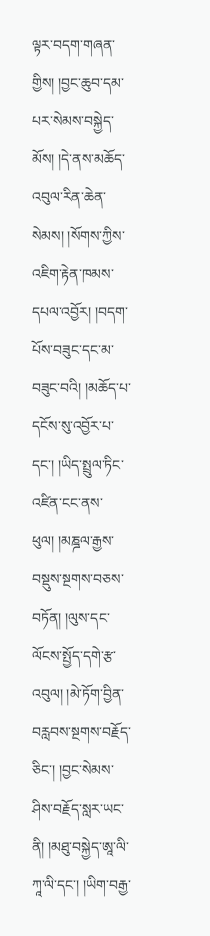ལྟར་བདག་གཞན་གྱིས། །བྱང་ཆུབ་དམ་པར་སེམས་བསྐྱེད་མོས། །དེ་ནས་མཆོད་འབུལ་རིན་ཆེན་སེམས། །སོགས་ཀྱིས་འཇིག་རྟེན་ཁམས་དཔལ་འབྱོར། །བདག་པོས་བཟུང་དང་མ་བཟུང་བའི། །མཆོད་པ་དངོས་སུ་འབྱོར་པ་དང་། །ཡིད་སྤྲུལ་ཏིང་འཛིན་ངང་ནས་ཕུལ། །མཎྜལ་རྒྱས་བསྡུས་སྔགས་བཅས་བཏོན། །ལུས་དང་ལོངས་སྤྱོད་དགེ་རྩ་འབུལ། །མེ་ཏོག་བྱིན་བརླབས་སྔགས་བརྗོད་ཅིང་། །བྱང་སེམས་ཤིས་བརྗོད་སླར་ཡང་ནི། །མཐུ་བསྐྱེད་ཨཱ་ལི་ཀཱ་ལི་དང་། །ཡིག་བརྒྱ་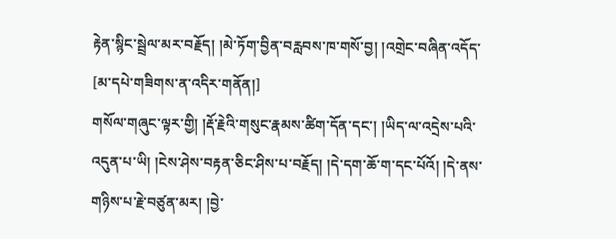རྟེན་སྙིང་སྦྲེལ་མར་བརྗོད། །མེ་ཏོག་བྱིན་བརླབས་ཁ་གསོ་བྱ། །འགྲེང་བཞིན་འདོད་
[མ་དཔེ་གཟིགས་ན་འདིར་གནོན།]
གསོལ་གཞུང་ལྟར་གྱི། །རྡོ་རྗེའི་གསུང་རྣམས་ཚིག་དོན་དང་། །ཡིད་ལ་འདྲེས་པའི་འདུན་པ་ཡི། །ངེས་ཤེས་བརྟན་ཅིང་ཤིས་པ་བརྗོད། །དེ་དག་ཆོ་ག་དང་པོའོ། །དེ་ནས་གཉིས་པ་རྗེ་བཙུན་མར། །བྱེ་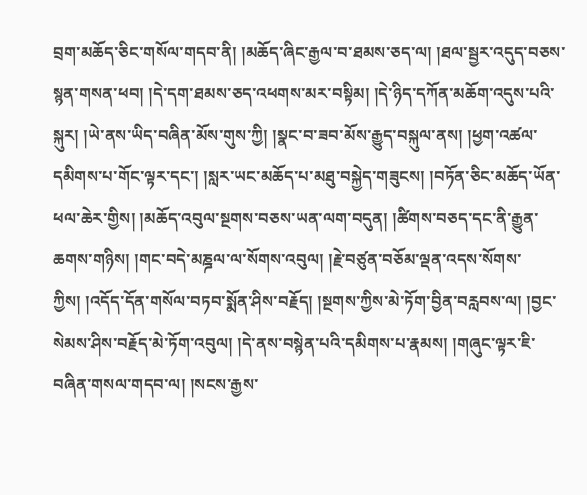བྲག་མཆོད་ཅིང་གསོལ་གདབ་ནི། །མཆོད་ཞིང་རྒྱལ་བ་ཐམས་ཅད་ལ། །ཐལ་སྦྱར་འདུད་བཅས་སྙན་གསན་ཕབ། །དེ་དག་ཐམས་ཅད་འཕགས་མར་བསྟིམ། །དེ་ཉིད་དཀོན་མཆོག་འདུས་པའི་སྐུར། །ཡེ་ནས་ཡིད་བཞིན་མོས་གུས་ཀྱི། །སྣང་བ་ཟབ་མོས་རྒྱུད་བསྐུལ་ནས། །ཕྱག་འཚལ་དམིགས་པ་གོང་ལྟར་དང་། །སླར་ཡང་མཆོད་པ་མཐུ་བསྐྱེད་གཟུངས། །བཏོན་ཅིང་མཆོད་ཡོན་ཕལ་ཆེར་གྱིས། །མཆོད་འབུལ་སྔགས་བཅས་ཡན་ལག་བདུན། །ཚིགས་བཅད་དང་ནི་རྒྱུན་ཆགས་གཉིས། །གང་བདེ་མཎྜལ་ལ་སོགས་འབུལ། །རྗེ་བཙུན་བཅོམ་ལྡན་འདས་སོགས་ཀྱིས། །འདོད་དོན་གསོལ་བཏབ་སྨོན་ཤིས་བརྗོད། །སྔགས་ཀྱིས་མེ་ཏོག་བྱིན་བརླབས་ལ། །བྱང་སེམས་ཤིས་བརྗོད་མེ་ཏོག་འབུལ། །དེ་ནས་བསྙེན་པའི་དམིགས་པ་རྣམས། །གཞུང་ལྟར་ཇི་བཞིན་གསལ་གདབ་ལ། །སངས་རྒྱས་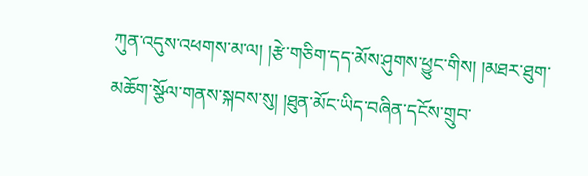ཀུན་འདུས་འཕགས་མ་ལ། །རྩེ་གཅིག་དད་མོས་ཤུགས་ཕྱུང་གིས། །མཐར་ཐུག་མཆོག་སྩོལ་གནས་སྐབས་སུ། །ཐུན་མོང་ཡིད་བཞིན་དངོས་གྲུབ་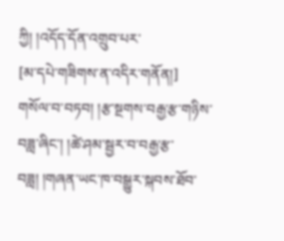ཀྱི། །འདོད་དོན་འགྲུབ་པར་
[མ་དཔེ་གཟིགས་ན་འདིར་གནོན།]
གསོལ་བ་བཏབ། །རྩ་སྔགས་བརྒྱ་རྩ་གཉིས་བཟླ་ཞིང་། །ཚེ་ཤམ་སྦྱར་བ་བརྒྱ་རྩ་བཟླ། །གཞན་ཡང་ཁ་བསྒྱུར་སྐབས་ཐོབ་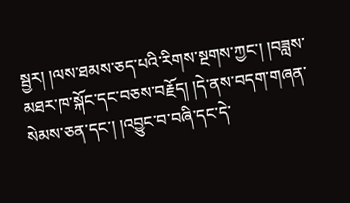སྦྱར། །ལས་ཐམས་ཅད་པའི་རིགས་སྔགས་ཀྱང་། །བཟླས་མཐར་ཁ་སྐོང་དང་བཅས་བརྗོད། །དེ་ནས་བདག་གཞན་སེམས་ཅན་དང་། །འབྱུང་བ་བཞི་དང་དེ་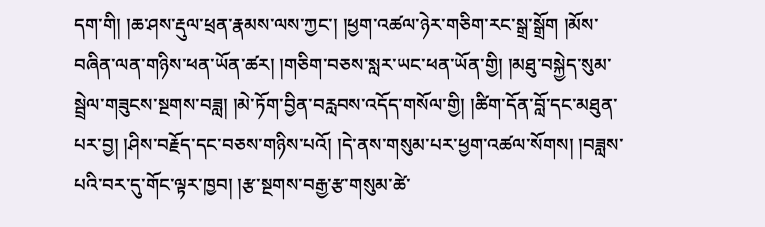དག་གི། །ཆ་ཤས་རྡུལ་ཕྲན་རྣམས་ལས་ཀྱང་། །ཕྱག་འཚལ་ཉེར་གཅིག་རང་སྒྲ་སྒྲོག །མོས་བཞིན་ལན་གཉིས་ཕན་ཡོན་ཚར། །གཅིག་བཅས་སླར་ཡང་ཕན་ཡོན་གྱི། །མཐུ་བསྐྱེད་སུམ་སྦྲེལ་གཟུངས་སྔགས་བཟླ། །མེ་ཏོག་བྱིན་བརླབས་འདོད་གསོལ་གྱི། །ཚིག་དོན་བློ་དང་མཐུན་པར་བྱ། །ཤིས་བརྗོད་དང་བཅས་གཉིས་པའོ། །དེ་ནས་གསུམ་པར་ཕྱག་འཚལ་སོགས། །བཟླས་པའི་བར་དུ་གོང་ལྟར་ཁྱབ། །རྩ་སྔགས་བརྒྱ་རྩ་གསུམ་ཚེ་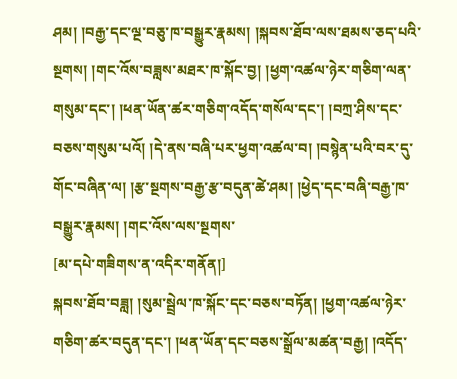ཤམ། །བརྒྱ་དང་ལྔ་བཅུ་ཁ་བསྒྱུར་རྣམས། །སྐབས་ཐོབ་ལས་ཐམས་ཅད་པའི་སྔགས། །གང་འོས་བཟླས་མཐར་ཁ་སྐོང་བྱ། །ཕྱག་འཚལ་ཉེར་གཅིག་ལན་གསུམ་དང་། །ཕན་ཡོན་ཚར་གཅིག་འདོད་གསོལ་དང་། །བཀྲ་ཤིས་དང་བཅས་གསུམ་པའོ། །དེ་ནས་བཞི་པར་ཕྱག་འཚལ་བ། །བསྙེན་པའི་བར་དུ་གོང་བཞིན་ལ། །རྩ་སྔགས་བརྒྱ་རྩ་བདུན་ཚེ་ཤམ། །ཕྱེད་དང་བཞི་བརྒྱ་ཁ་བསྒྱུར་རྣམས། །གང་འོས་ལས་སྔགས་
[མ་དཔེ་གཟིགས་ན་འདིར་གནོན།]
སྐབས་ཐོབ་བཟླ། །སུམ་སྦྲེལ་ཁ་སྐོང་དང་བཅས་བཏོན། །ཕྱག་འཚལ་ཉེར་གཅིག་ཚར་བདུན་དང་། །ཕན་ཡོན་དང་བཅས་སྒྲོལ་མཚན་བརྒྱ། །འདོད་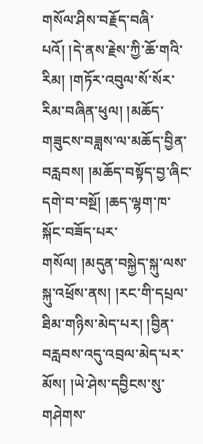གསོལ་ཤིས་བརྗོད་བཞི་པའོ། །དེ་ནས་རྗེས་ཀྱི་ཆོ་གའི་རིམ། །གཏོར་འབུལ་སོ་སོར་རིམ་བཞིན་ཕུལ། །མཆོད་གཟུངས་བཟླས་ལ་མཆོད་བྱིན་བརླབས། །མཆོད་བསྟོད་བྱ་ཞིང་དགེ་བ་བསྔོ། །ཆད་ལྷག་ཁ་སྐོང་བཟོད་པར་གསོལ། །མདུན་བསྐྱེད་སྐུ་ལས་སྐུ་འཕྲོས་ནས། །རང་གི་དཔྲལ་ཐིམ་གཉིས་མེད་པར། །བྱིན་བརླབས་འདུ་འབྲལ་མེད་པར་མོས། །ཡེ་ཤེས་དབྱིངས་སུ་གཤེགས་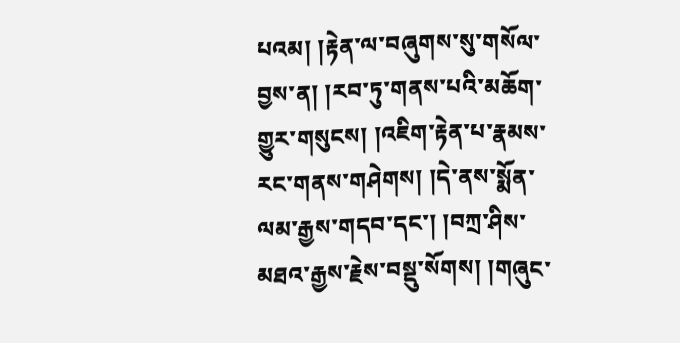པའམ། །རྟེན་ལ་བཞུགས་སུ་གསོལ་བྱས་ན། །རབ་ཏུ་གནས་པའི་མཆོག་གྱུར་གསུངས། །འཇིག་རྟེན་པ་རྣམས་རང་གནས་གཤེགས། །དེ་ནས་སྨོན་ལམ་རྒྱས་གདབ་དང་། །བཀྲ་ཤིས་མཐའ་རྒྱས་རྗེས་བསྡུ་སོགས། །གཞུང་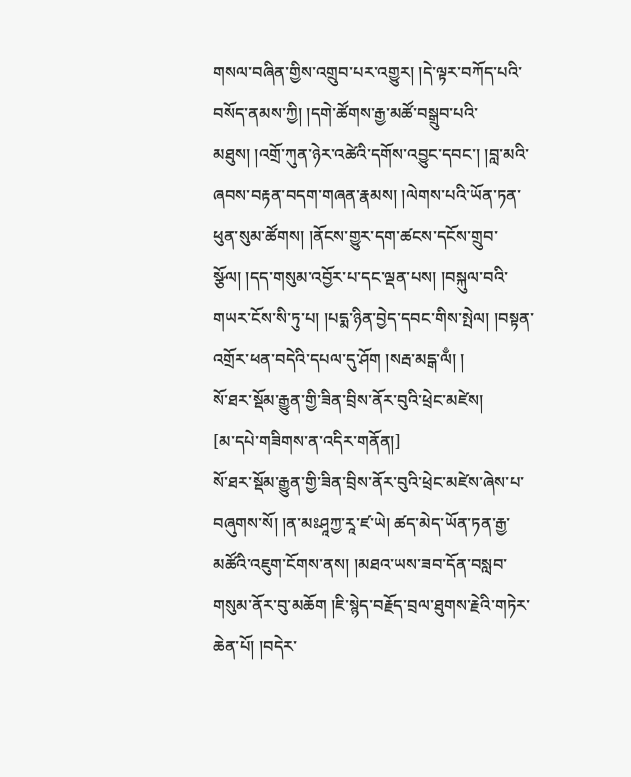གསལ་བཞིན་གྱིས་འགྲུབ་པར་འགྱུར། །དེ་ལྟར་བཀོད་པའི་བསོད་ནམས་ཀྱི། །དགེ་ཚོགས་རྒྱ་མཚོ་བསྒྲུབ་པའི་མཐུས། །འགྲོ་ཀུན་ཉེར་འཚེའི་དགོས་འབྱུང་དབང་། །བླ་མའི་ཞབས་བརྟན་བདག་གཞན་རྣམས། །ལེགས་པའི་ཡོན་ཏན་ཕུན་སུམ་ཚོགས། །ནོངས་གྱུར་དག་ཚངས་དངོས་གྲུབ་སྩོལ། །དད་གསུམ་འབྱོར་པ་དང་ལྡན་པས། །བསྐུལ་བའི་གཡར་ངོས་སི་ཏུ་པ། །པདྨ་ཉིན་བྱེད་དབང་གིས་སྤེལ། །བསྟན་འགྲོར་ཕན་བདེའི་དཔལ་དུ་ཤོག །སརྦ་མདྒ་ལྃ། །
སོ་ཐར་སྡོམ་རྒྱུན་གྱི་ཟིན་བྲིས་ནོར་བུའི་ཕྲེང་མཛེས།
[མ་དཔེ་གཟིགས་ན་འདིར་གནོན།]
སོ་ཐར་སྡོམ་རྒྱུན་གྱི་ཟིན་བྲིས་ནོར་བུའི་ཕྲེང་མཛེས་ཞེས་པ་བཞུགས་སོ། །ན་མཿཤཱཀྱ་རཱ་ཛ་ཡེ། ཚད་མེད་ཡོན་ཏན་རྒྱ་མཚོའི་འཇུག་ངོགས་ནས། །མཐའ་ཡས་ཟབ་དོན་བསླབ་གསུམ་ནོར་བུ་མཆོག །ཇི་སྙེད་བརྗོད་བྲལ་ཐུགས་རྗེའི་གཏེར་ཆེན་པོ། །བདེར་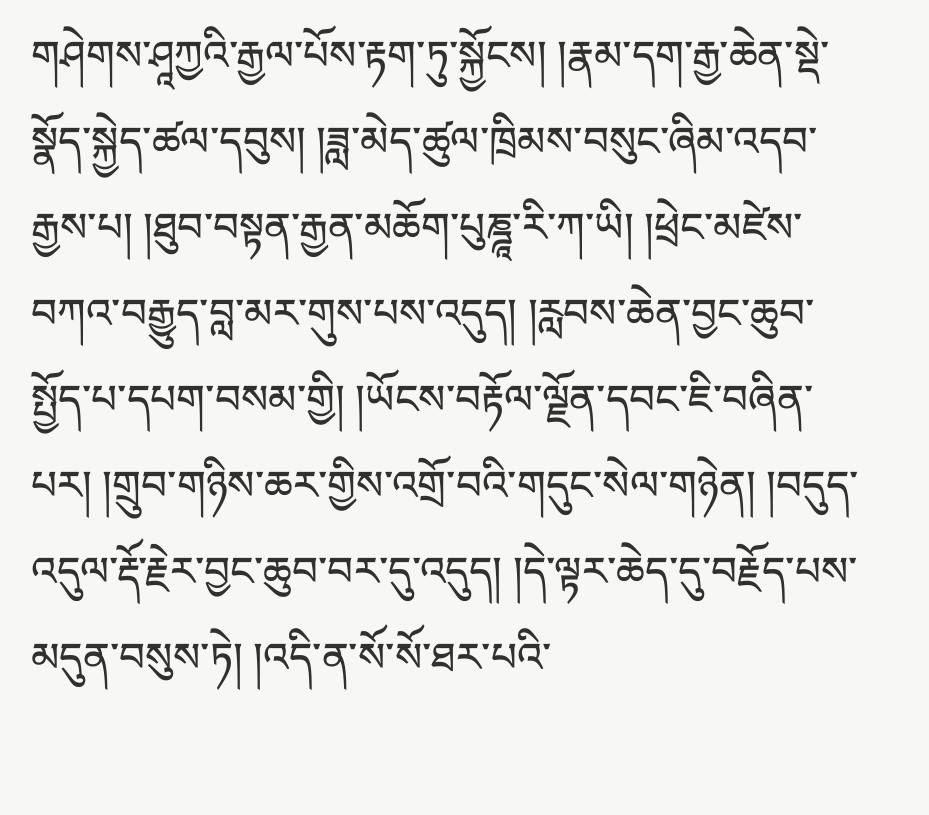གཤེགས་ཤཱཀྱའི་རྒྱལ་པོས་རྟག་ཏུ་སྐྱོངས། །རྣམ་དག་རྒྱ་ཆེན་སྡེ་སྣོད་སྐྱེད་ཚལ་དབུས། །ཟླ་མེད་ཚུལ་ཁྲིམས་བསུང་ཞིམ་འདབ་རྒྱས་པ། །ཐུབ་བསྟན་རྒྱན་མཆོག་པུཎྜཱ་རི་ཀ་ཡི། །ཕྲེང་མཛེས་བཀའ་བརྒྱུད་བླ་མར་གུས་པས་འདུད། །རླབས་ཆེན་བྱང་ཆུབ་སྤྱོད་པ་དཔག་བསམ་གྱི། །ཡོངས་བརྟོལ་ལྗོན་དབང་ཇི་བཞིན་པར། །གྲུབ་གཉིས་ཆར་གྱིས་འགྲོ་བའི་གདུང་སེལ་གཉེན། །བདུད་འདུལ་རྡོ་རྗེར་བྱང་ཆུབ་བར་དུ་འདུད། །དེ་ལྟར་ཆེད་དུ་བརྗོད་པས་མདུན་བསུས་ཏེ། །འདི་ན་སོ་སོ་ཐར་པའི་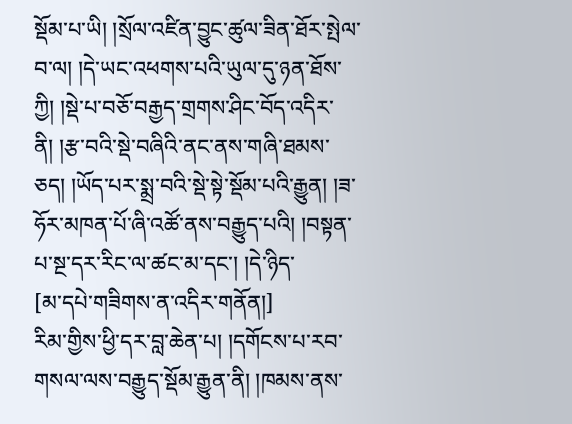སྡོམ་པ་ཡི། །སྲོལ་འཛིན་བྱུང་ཚུལ་ཟིན་ཐོར་སྤེལ་བ་ལ། །དེ་ཡང་འཕགས་པའི་ཡུལ་དུ་ཉན་ཐོས་ཀྱི། །སྡེ་པ་བཅོ་བརྒྱད་གྲགས་ཤིང་བོད་འདིར་ནི། །རྩ་བའི་སྡེ་བཞིའི་ནང་ནས་གཞི་ཐམས་ཅད། །ཡོད་པར་སྨྲ་བའི་སྡེ་སྟེ་སྡོམ་པའི་རྒྱུན། །ཟ་ཧོར་མཁན་པོ་ཞི་འཚོ་ནས་བརྒྱུད་པའི། །བསྟན་པ་སྔ་དར་རིང་ལ་ཚང་མ་དང་། །དེ་ཉིད་
[མ་དཔེ་གཟིགས་ན་འདིར་གནོན།]
རིམ་གྱིས་ཕྱི་དར་བླ་ཆེན་པ། །དགོངས་པ་རབ་གསལ་ལས་བརྒྱུད་སྡོམ་རྒྱུན་ནི། །ཁམས་ནས་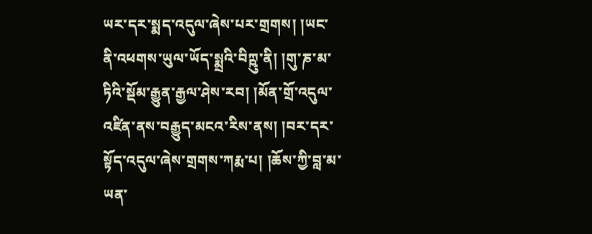ཡར་དར་སྨད་འདུལ་ཞེས་པར་གྲགས། །ཡང་ནི་འཕགས་ཡུལ་ཡོད་སྨྲའི་བིཀྵུ་ནི། །གུ་ཎ་མ་ཏིའི་སྡོམ་རྒྱུན་རྒྱལ་ཤེས་རབ། །མོན་གྲོ་འདུལ་འཛིན་ནས་བརྒྱུད་མངའ་རིས་ནས། །བར་དར་སྟོད་འདུལ་ཞེས་གྲགས་ཀརྨ་པ། །ཆོས་ཀྱི་བླ་མ་ཡན་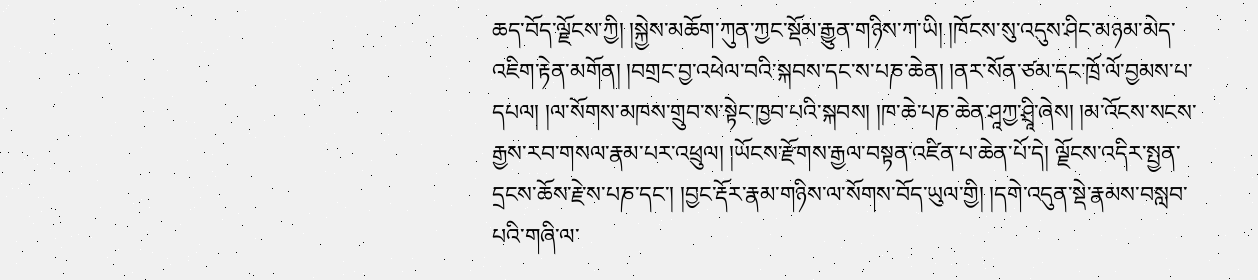ཆད་བོད་ལྗོངས་ཀྱི། །སྐྱེས་མཆོག་ཀུན་ཀྱང་སྡོམ་རྒྱུན་གཉིས་ཀ་ཡི། །ཁོངས་སུ་འདུས་ཤིང་མཉམ་མེད་འཇིག་རྟེན་མགོན། །བགྲང་བྱ་འཕེལ་བའི་སྐབས་དང་ས་པཎ་ཆེན། །ནར་སོན་ཙམ་དང་ཁྲོ་ལོ་བྱམས་པ་དཔལ། །ལ་སོགས་མཁས་གྲུབ་ས་སྟེང་ཁྱབ་པའི་སྐབས། །ཁ་ཆེ་པཎ་ཆེན་ཤཱཀྱ་ཤྲཱི་ཞེས། །མ་འོངས་སངས་རྒྱས་རབ་གསལ་རྣམ་པར་འཕྲུལ། །ཡོངས་རྫོགས་རྒྱལ་བསྟན་འཛིན་པ་ཆེན་པོ་དེ། ལྗོངས་འདིར་སྤྱན་དྲངས་ཆོས་རྗེ་ས་པཎ་དང་། །བྱང་རྡོར་རྣམ་གཉིས་ལ་སོགས་བོད་ཡུལ་གྱི། །དགེ་འདུན་སྡེ་རྣམས་བསླབ་པའི་གཞི་ལ་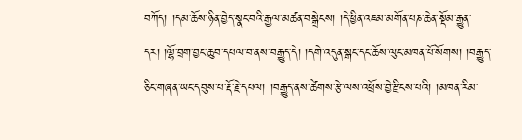བཀོད། །དམ་ཆོས་ཉིན་བྱེད་སྣང་བའི་རྒྱལ་མཚན་བསྒྲེངས། །དེ་ཕྱིན་འཇམ་མགོན་པཎ་ཆེན་སྡོམ་རྒྱུན་དར། །ལྷོ་བྲག་བྱང་ཆུབ་དཔལ་བ་ནས་བརྒྱུད་དེ། །དགེ་འདུན་སྒང་དང་ཆོས་ལུང་མཁན་པོ་སོགས། །བརྒྱུད་ཅིང་གཞན་ཡང་དབུས་པ་རྡོ་རྗེ་དཔལ། །བརྒྱུད་ནས་ཚེགས་རྩེ་ལས་འཕྲོས་བྱེ་རྫིངས་པའི། །མཁན་རིམ་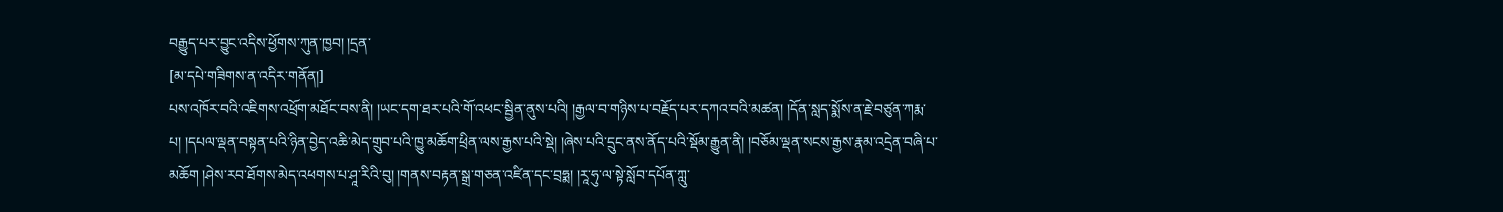བརྒྱུད་པར་བྱུང་འདིས་ཕྱོགས་ཀུན་ཁྱབ། །དྲན་
[མ་དཔེ་གཟིགས་ན་འདིར་གནོན།]
པས་འཁོར་བའི་འཇིགས་འཕྲོག་མཐོང་བས་ནི། །ཡང་དག་ཐར་པའི་གོ་འཕང་སྦྱིན་ནུས་པའི། །རྒྱལ་བ་གཉིས་པ་བརྗོད་པར་དཀའ་བའི་མཚན། །དོན་སླད་སྨོས་ན་རྗེ་བཙུན་ཀརྨ་པ། །དཔལ་ལྡན་བསྟན་པའི་ཉིན་བྱེད་འཆི་མེད་གྲུབ་པའི་ཁྱུ་མཆོག་ཕྲིན་ལས་རྒྱས་པའི་སྡེ། །ཞེས་པའི་དྲུང་ནས་ནོད་པའི་སྡོམ་རྒྱུན་ནི། །བཅོམ་ལྡན་སངས་རྒྱས་རྣམ་འདྲེན་བཞི་པ་མཆོག །ཤེས་རབ་ཐོགས་མེད་འཕགས་པ་ཤཱ་རིའི་བུ། །གནས་བརྟན་སྒྲ་གཅན་འཛིན་དང་བྲཧྨ། །རཱ་ཧུ་ལ་སྟེ་སློབ་དཔོན་ཀླུ་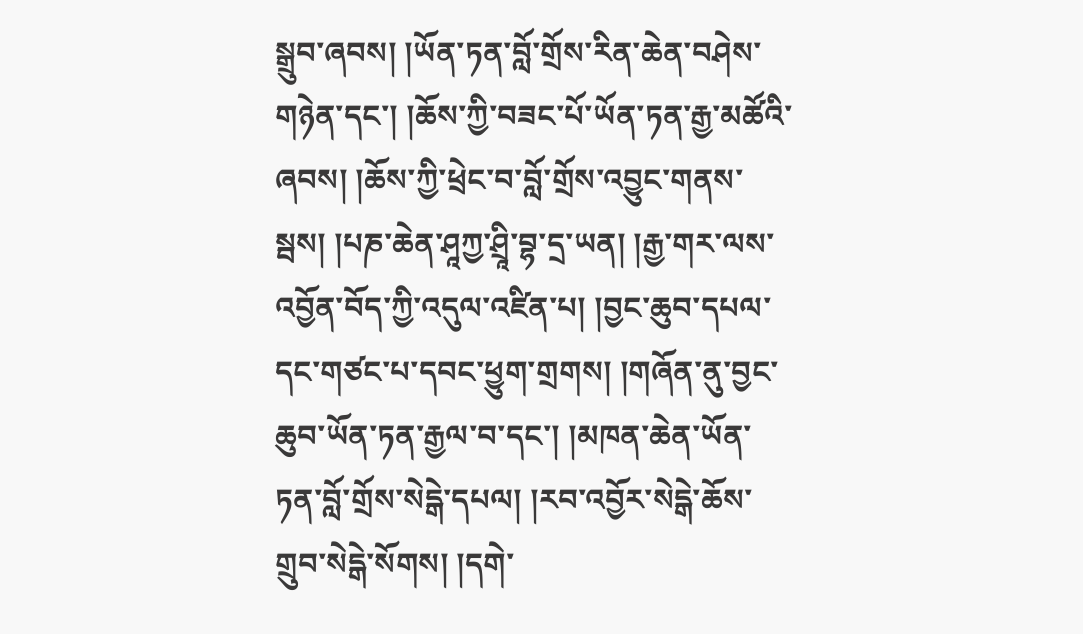སྒྲུབ་ཞབས། །ཡོན་ཏན་བློ་གྲོས་རིན་ཆེན་བཤེས་གཉེན་དང་། །ཆོས་ཀྱི་བཟང་པོ་ཡོན་ཏན་རྒྱ་མཚོའི་ཞབས། །ཆོས་ཀྱི་ཕྲེང་བ་བློ་གྲོས་འབྱུང་གནས་སྦས། །པཎ་ཆེན་ཤཱཀྱ་ཤྲཱི་བྷ་དྲ་ཡན། །རྒྱ་གར་ལས་འབྱོན་བོད་ཀྱི་འདུལ་འཛིན་པ། །བྱང་ཆུབ་དཔལ་དང་གཙང་པ་དབང་ཕྱུག་གྲགས། །གཞོན་ནུ་བྱང་ཆུབ་ཡོན་ཏན་རྒྱལ་བ་དང་། །མཁན་ཆེན་ཡོན་ཏན་བློ་གྲོས་སེདྒེ་དཔལ། །རབ་འབྱོར་སེདྒེ་ཆོས་གྲུབ་སེདྒེ་སོགས། །དགེ་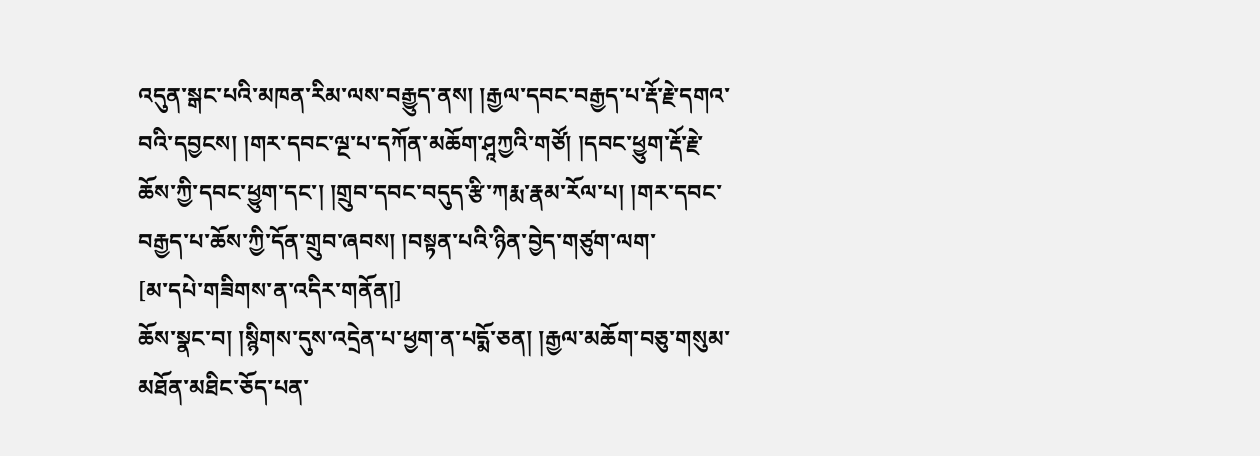འདུན་སྒང་པའི་མཁན་རིམ་ལས་བརྒྱུད་ནས། །རྒྱལ་དབང་བརྒྱད་པ་རྡོ་རྗེ་དགའ་བའི་དབྱངས། །གར་དབང་ལྔ་པ་དཀོན་མཆོག་ཤཱཀྱའི་གཙོ། །དབང་ཕྱུག་རྡོ་རྗེ་ཆོས་ཀྱི་དབང་ཕྱུག་དང་། །གྲུབ་དབང་བདུད་རྩི་ཀརྨ་རྣམ་རོལ་པ། །གར་དབང་བརྒྱད་པ་ཆོས་ཀྱི་དོན་གྲུབ་ཞབས། །བསྟན་པའི་ཉིན་བྱེད་གཙུག་ལག་
[མ་དཔེ་གཟིགས་ན་འདིར་གནོན།]
ཆོས་སྣང་བ། །སྙིགས་དུས་འདྲེན་པ་ཕྱག་ན་པདྨོ་ཅན། །རྒྱལ་མཆོག་བཅུ་གསུམ་མཐོན་མཐིང་ཅོད་པན་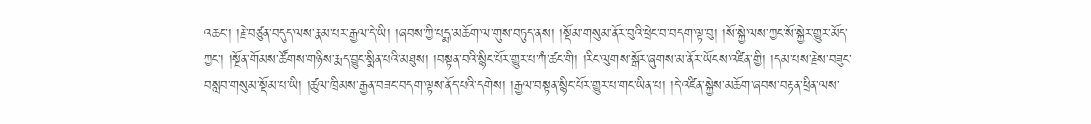འཆང་། །རྗེ་བཙུན་བདུད་ལས་རྣམ་པར་རྒྱལ་དེ་ཡི། །ཞབས་ཀྱི་པདྨ་མཆོག་ལ་གུས་བཏུད་ནས། །སྡོམ་གསུམ་ནོར་བུའི་ཕྲེང་བ་བདག་ལྟ་བུ། །སོ་སྐྱེ་ལས་ཀྱང་སོ་སྐྱེར་གྱུར་མོད་ཀྱང་། །སྔོན་གོམས་ཚོགས་གཉིས་རྨད་བྱུང་སྨིན་པའི་མཐུས། །བསྟན་བའི་སྙིང་པོར་གྱུར་པ་ཀཾ་ཚང་གི། །རིང་ལུགས་སྒོར་ཞུགས་མ་ནོར་ཡོངས་འཛིན་གྱི། །དམ་པས་རྗེས་བཟུང་བསླབ་གསུམ་སྡོམ་པ་ཡི། །ཚུལ་ཁྲིམས་རྒྱན་བཟང་བདག་ལྟས་ནོད་པའི་དགེས། །རྒྱལ་བསྟན་སྙིང་པོར་གྱུར་པ་གང་ཡིན་པ། །དེ་འཛིན་སྐྱེས་མཆོག་ཞབས་བརྟན་ཕྲིན་ལས་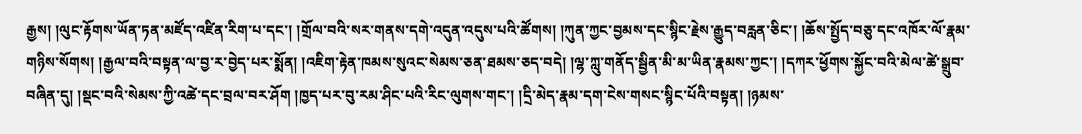རྒྱས། །ལུང་རྟོགས་ཡོན་ཏན་མཛོད་འཛིན་རིག་པ་དང་། །གྲོལ་བའི་སར་གནས་དགེ་འདུན་འདུས་པའི་ཚོགས། །ཀུན་ཀྱང་བྱམས་དང་སྙིང་རྗེས་རྒྱུད་བརླན་ཅིང་། །ཆོས་སྤྱོད་བཅུ་དང་འཁོར་ལོ་རྣམ་གཉིས་སོགས། །རྒྱལ་བའི་བསྟན་ལ་བྱ་ར་བྱེད་པར་སྨོན། །འཇིག་རྟེན་ཁམས་སུའང་སེམས་ཅན་ཐམས་ཅད་བདེ། །ལྷ་ཀླུ་གནོད་སྦྱིན་མི་མ་ཡིན་རྣམས་ཀྱང་། །དཀར་ཕྱོགས་སྐྱོང་བའི་མེལ་ཚེ་སྒྲུབ་བཞིན་དུ། །སྡང་བའི་སེམས་ཀྱི་འཚེ་དང་བྲལ་བར་ཤོག །ཁྱད་པར་བུ་རམ་ཤིང་པའི་རིང་ལུགས་གང་། །དྲི་མེད་རྣམ་དག་ངེས་གསང་སྙིང་པོའི་བསྟན། །ཉམས་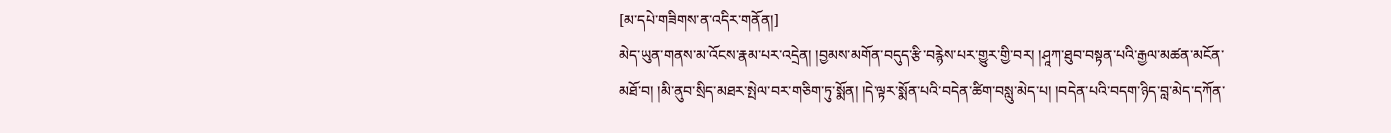[མ་དཔེ་གཟིགས་ན་འདིར་གནོན།]
མེད་ཡུན་གནས་མ་འོངས་རྣམ་པར་འདྲེན། །བྱམས་མགོན་བདུད་རྩི་བརྙེས་པར་གྱུར་གྱི་བར། །ཤཱཀ་ཐུབ་བསྟན་པའི་རྒྱལ་མཚན་མངོན་མཐོ་བ། །མི་ནུབ་སྲིད་མཐར་སྤེལ་བར་གཅིག་ཏུ་སྨོན། །དེ་ལྟར་སྨོན་པའི་བདེན་ཚིག་བསླུ་མེད་པ། །བདེན་པའི་བདག་ཉིད་བླ་མེད་དཀོན་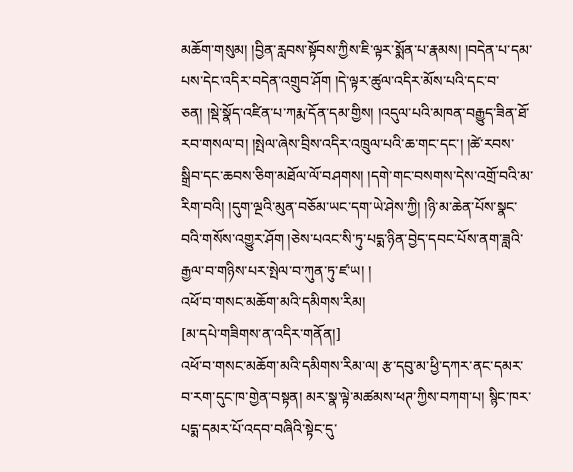མཆོག་གསུམ། །བྱིན་རླབས་སྟོབས་ཀྱིས་ཇི་ལྟར་སྨོན་པ་རྣམས། །བདེན་པ་དམ་པས་དེང་འདིར་བདེན་འགྲུབ་ཤོག །དེ་ལྟར་ཚུལ་འདིར་མོས་པའི་དང་བ་ཅན། །སྡེ་སྣོད་འཛིན་པ་ཀརྨ་དོན་དམ་གྱིས། །འདུལ་པའི་མཁན་བརྒྱུད་ཟིན་ཐོ་རབ་གསལ་བ། །སྤེལ་ཞེས་བྲིས་འདིར་འཁྲུལ་པའི་ཆ་གང་དང་། །ཚེ་རབས་སྒྲིབ་དང་ཆབས་ཅིག་མཐོལ་ལོ་བཤགས། །དགེ་གང་བསགས་དེས་འགྲོ་བའི་མ་རིག་བའི། །དུག་ལྔའི་མུན་བཅོམ་ཡང་དག་ཡེ་ཤེས་ཀྱི། །ཉི་མ་ཆེན་པོས་སྣང་བའི་གསོས་འགྱུར་ཤོག །ཅེས་པའང་སི་ཏུ་པདྨ་ཉིན་བྱེད་དབང་པོས་ནག་ཟླའི་རྒྱལ་བ་གཉིས་པར་སྤེལ་བ་ཀུན་ཏུ་ཛ་ཡ། །
འཕོ་བ་གསང་མཆོག་མའི་དམིགས་རིམ།
[མ་དཔེ་གཟིགས་ན་འདིར་གནོན།]
འཕོ་བ་གསང་མཆོག་མའི་དམིགས་རིམ་ལ། རྩ་དབུ་མ་ཕྱི་དཀར་ནང་དམར་བ་རག་དུང་ཁ་གྱེན་བསྟན། མར་སྣ་ལྟེ་མཚམས་ཕཊ་ཀྱིས་བཀག་པ། སྙིང་ཁར་པདྨ་དམར་པོ་འདབ་བཞིའི་སྟེང་དུ་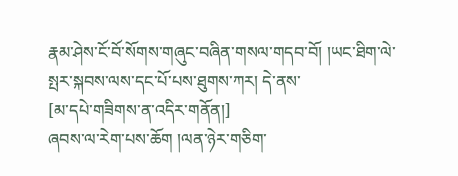རྣམ་ཤེས་ངོ་བོ་སོགས་གཞུང་བཞིན་གསལ་གདབ་བོ། །ཡང་ཐིག་ལེ་སྤར་སྐབས་ལས་དང་པོ་པས་ཐུགས་ཀར། དེ་ནས་
[མ་དཔེ་གཟིགས་ན་འདིར་གནོན།]
ཞབས་ལ་རེག་པས་ཆོག །ལན་ཉེར་གཅིག་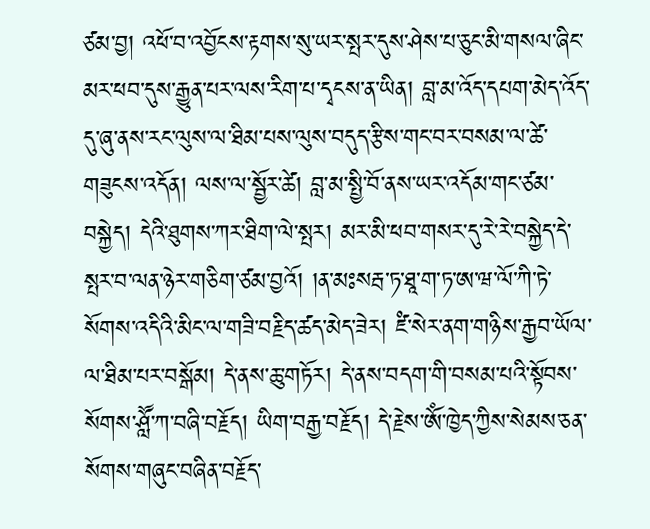ཙམ་བྱ། འཕོ་བ་འབྱོངས་རྟགས་སུ་ཡར་སྤར་དུས་ཤེས་པ་ཅུང་མི་གསལ་ཞིང་མར་ཕབ་དུས་རྒྱུན་པར་ལས་རིག་པ་དྭངས་ན་ཡིན། བླ་མ་འོད་དཔག་མེད་འོད་དུ་ཞུ་ནས་རང་ལུས་ལ་ཐིམ་པས་ལུས་བདུད་རྩིས་གང་བར་བསམ་ལ་ཚེ་གཟུངས་འདོན། ལས་ལ་སྦྱོར་ཚེ། བླ་མ་སྤྱི་བོ་ནས་ཡར་འདོམ་གང་ཙམ་བསྐྱེད། དེའི་ཐུགས་ཀར་ཐིག་ལེ་སྤར། མར་མི་ཕབ་གསར་དུ་རེ་རེ་བསྐྱེད་དེ་སྤར་བ་ལན་ཉེར་གཅིག་ཙམ་བྱའོ། །ན་མཿསརྦ་ཏ་ཐཱ་ག་ཏ་ཨ་ཝ་ལོ་ཀི་ཏེ་སོགས་འདིའི་མིང་ལ་གཟི་བརྗིད་ཚད་མེད་ཟེར། ཛཾ་སེར་ནག་གཉིས་རྒྱབ་ཡོལ་ལ་ཐིམ་པར་བསྒོམ། དེ་ནས་ཆུ་གཏོར། དེ་ནས་བདག་གི་བསམ་པའི་སྟོབས་སོགས་ཤླཽ་ཀ་བཞི་བརྗོད། ཡིག་བརྒྱ་བརྗོད། དེ་རྗེས་ༀ་ཁྱེད་ཀྱིས་སེམས་ཅན་སོགས་གཞུང་བཞིན་བརྗོད་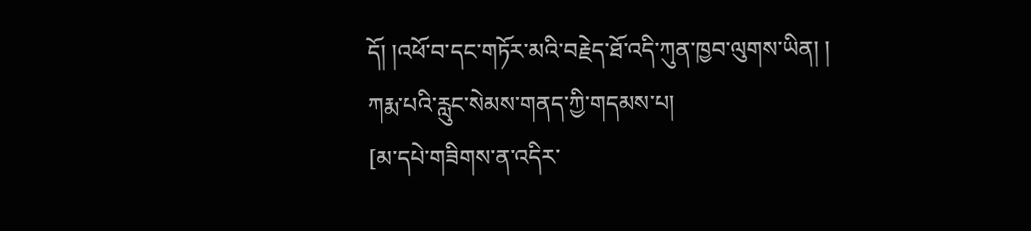དོ། །འཕོ་བ་དང་གཏོར་མའི་བརྗེད་ཐོ་འདི་ཀུན་ཁྱབ་ལུགས་ཡིན། །
ཀརྨ་པའི་རླུང་སེམས་གནད་ཀྱི་གདམས་པ།
[མ་དཔེ་གཟིགས་ན་འདིར་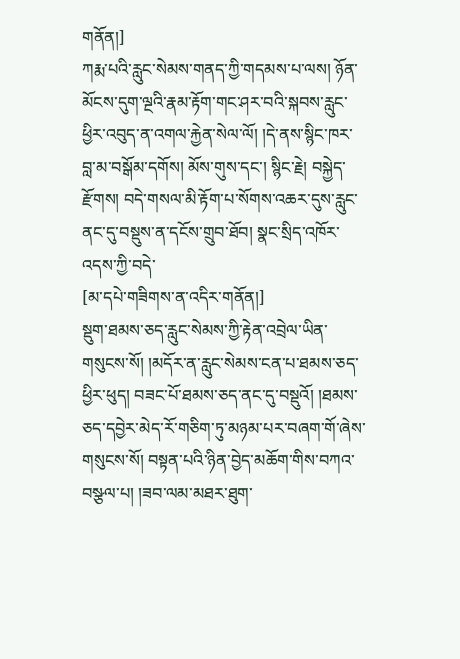གནོན།]
ཀརྨ་པའི་རླུང་སེམས་གནད་ཀྱི་གདམས་པ་ལས། ཉོན་མོངས་དུག་ལྔའི་རྣམ་རྟོག་གང་ཤར་བའི་སྐབས་རླུང་ཕྱིར་འབུད་ན་འགལ་རྐྱེན་སེལ་ལོ། །དེ་ནས་སྙིང་ཁར་བླ་མ་བསྒོམ་དགོས། མོས་གུས་དང་། སྙིང་རྗེ། བསྐྱེད་རྫོགས། བདེ་གསལ་མི་རྟོག་པ་སོགས་འཆར་དུས་རླུང་ནང་དུ་བསྡུས་ན་དངོས་གྲུབ་ཐོབ། སྣང་སྲིད་འཁོར་འདས་ཀྱི་བདེ་
[མ་དཔེ་གཟིགས་ན་འདིར་གནོན།]
སྡུག་ཐམས་ཅད་རླུང་སེམས་ཀྱི་རྟེན་འབྲེལ་ཡིན་གསུངས་སོ། །མདོར་ན་རླུང་སེམས་ངན་པ་ཐམས་ཅད་ཕྱིར་ཕུད། བཟང་པོ་ཐམས་ཅད་ནང་དུ་བསྡུའོ། །ཐམས་ཅད་དབྱེར་མེད་རོ་གཅིག་ཏུ་མཉམ་པར་བཞག་གོ་ཞེས་གསུངས་སོ། བསྟན་པའི་ཉིན་བྱེད་མཆོག་གིས་བཀའ་བསྩལ་པ། །ཟབ་ལམ་མཐར་ཐུག་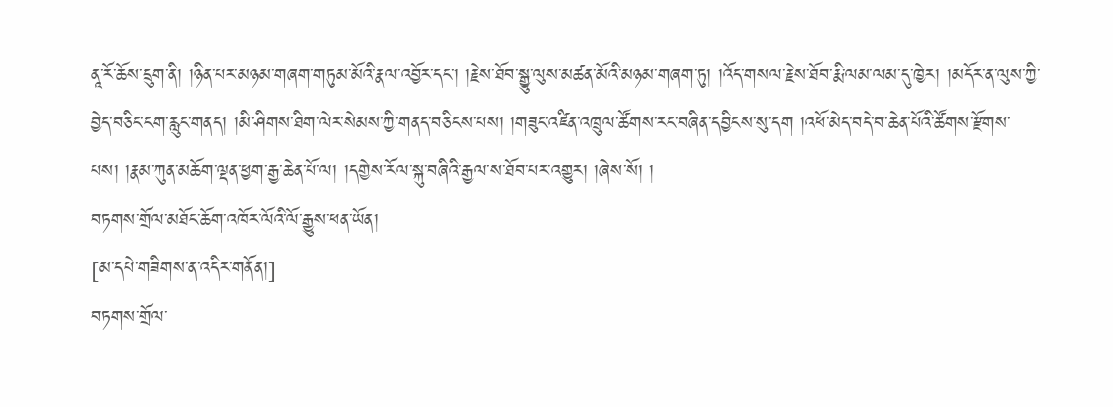ནཱ་རོ་ཆོས་དྲུག་ནི། །ཉིན་པར་མཉམ་གཞག་གཏུམ་མོའི་རྣལ་འབྱོར་དང་། །རྗེས་ཐོབ་སྒྱུ་ལུས་མཚན་མོའི་མཉམ་གཞག་ཏུ། །འོད་གསལ་རྗེས་ཐོབ་རྨི་ལམ་ལམ་དུ་ཁྱེར། །མདོར་ན་ལུས་ཀྱི་བྱེད་བཅིང་ངག་རླུང་གནད། །མི་ཤིགས་ཐིག་ལེར་སེམས་ཀྱི་གནད་བཅིངས་པས། །གཟུང་འཛིན་འཁྲུལ་ཚོགས་རང་བཞིན་དབྱིངས་སུ་དག །འཕོ་མེད་བདེ་བ་ཆེན་པོའི་ཚོགས་རྫོགས་པས། །རྣམ་ཀུན་མཆོག་ལྡན་ཕྱག་རྒྱ་ཆེན་པོ་ལ། །དགྱེས་རོལ་སྐུ་བཞིའི་རྒྱལ་ས་ཐོབ་པར་འགྱུར། །ཞེས་སོ། །
བཏགས་གྲོལ་མཐོང་ཆོག་འཁོར་ལོའི་ལོ་རྒྱུས་ཕན་ཡོན།
[མ་དཔེ་གཟིགས་ན་འདིར་གནོན།]
བཏགས་གྲོལ་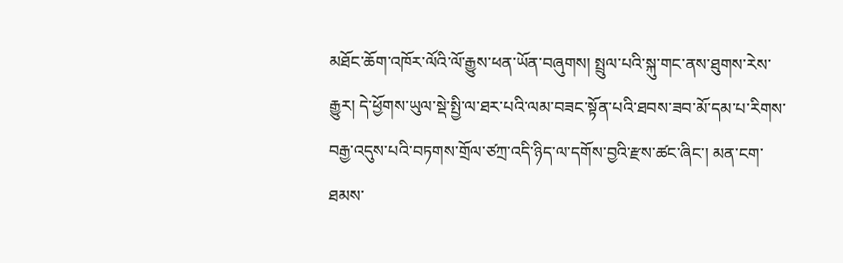མཐོང་ཆོག་འཁོར་ལོའི་ལོ་རྒྱུས་ཕན་ཡོན་བཞུགས། སྤྲུལ་པའི་སྐུ་གང་ནས་ཐུགས་རེས་རྒྱུར། དེ་ཕྱོགས་ཡུལ་སྡེ་སྤྱི་ལ་ཐར་པའི་ལམ་བཟང་སྟོན་པའི་ཐབས་ཟབ་མོ་དམ་པ་རིགས་བརྒྱ་འདུས་པའི་བཏགས་གྲོལ་ཙཀྲ་འདི་ཉིད་ལ་དགོས་བྱའི་རྫས་ཚང་ཞིང་། མན་ངག་ཐམས་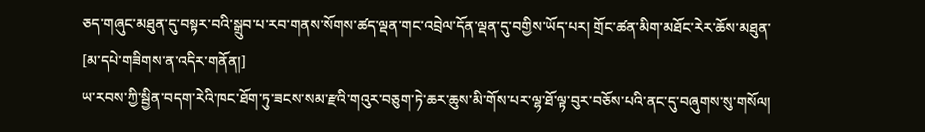ཅད་གཞུང་མཐུན་དུ་བསྟར་བའི་སྒྲུབ་པ་རབ་གནས་སོགས་ཚད་ལྡན་གང་འབྲེལ་དོན་ལྡན་དུ་བགྱིས་ཡོད་པར། གྲོང་ཚན་མིག་མཐོང་རེར་ཆོས་མཐུན་
[མ་དཔེ་གཟིགས་ན་འདིར་གནོན།]
ཡ་རབས་ཀྱི་སྦྱིན་བདག་རེའི་ཁང་ཐོག་ཏུ་ཟངས་སམ་རྫའི་གའུར་བཅུག་ཏེ་ཆར་ཆུས་མི་གོས་པར་ལྷ་ཐོ་ལྟ་བུར་བཅོས་པའི་ནང་དུ་བཞུགས་སུ་གསོལ།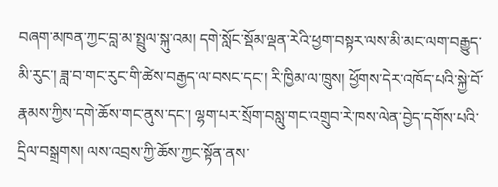བཞག་མཁན་ཀྱང་བླ་མ་སྤྲུལ་སྐུ་འམ། དགེ་སློང་སྡོམ་ལྡན་རེའི་ཕྱག་བསྟར་ལས་མི་མང་ལག་བརྒྱུད་མི་རུང་། ཟླ་བ་གང་རུང་གི་ཚེས་བརྒྱད་ལ་བསང་དང་། རི་ཁྱིམ་ལ་ཁྲུས། ཕྱོགས་དེར་འཁོད་པའི་སྐྱེ་བོ་རྣམས་ཀྱིས་དགེ་ཆོས་གང་ནུས་དང་། ལྷག་པར་སྲོག་བསླུ་གང་འགྲུབ་རེ་ཁས་ལེན་བྱེད་དགོས་པའི་དྲིལ་བསྒྲགས། ལས་འབྲས་ཀྱི་ཆོས་ཀྱང་སྟོན་ནས་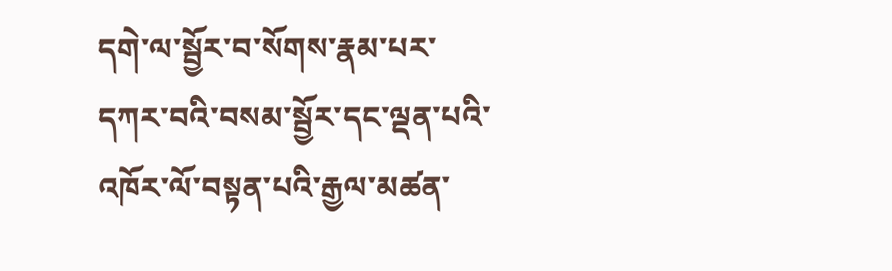དགེ་ལ་སྦྱོར་བ་སོགས་རྣམ་པར་དཀར་བའི་བསམ་སྦྱོར་དང་ལྡན་པའི་འཁོར་ལོ་བསྟན་པའི་རྒྱལ་མཚན་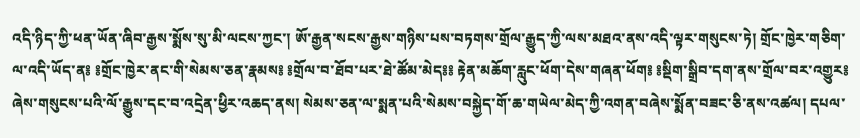འདི་ཉིད་ཀྱི་ཕན་ཡོན་ཞིབ་རྒྱས་སྨོས་སུ་མི་ལངས་ཀྱང་། ཨོ་རྒྱན་སངས་རྒྱས་གཉིས་པས་བཏགས་གྲོལ་རྒྱུད་ཀྱི་ལས་མཐའ་ནས་འདི་ལྟར་གསུངས་ཏེ། གྲོང་ཁྱེར་གཅིག་ལ་འདི་ཡོད་ན༔ ༔གྲོང་ཁྱེར་ནང་གི་སེམས་ཅན་རྣམས༔ ༔གྲོལ་བ་ཐོབ་པར་ཐེ་ཚོམ་མེད༔༔ རྟེན་མཆོག་རླུང་ཕོག་དེས་གཞན་ཕོག༔ ༔སྡིག་སྒྲིབ་དག་ནས་གྲོལ་བར་འགྱུར༔ ཞེས་གསུངས་པའི་ལོ་རྒྱུས་དང་བ་འདྲེན་ཕྱིར་འཆད་ནས། སེམས་ཅན་ལ་སྨན་པའི་སེམས་བསྐྱེད་གོ་ཆ་གཡེལ་མེད་ཀྱི་འགན་བཞེས་སྨོན་བཟང་ཅི་ནས་འཚལ། དཔལ་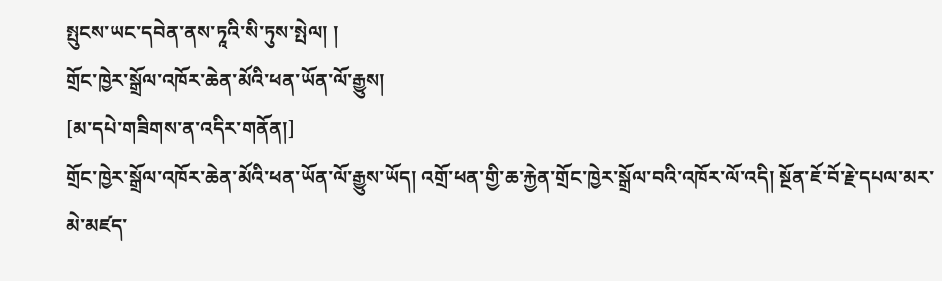སྤུངས་ཡང་དབེན་ནས་ཏཱའི་སི་ཏུས་སྤེལ། །
གྲོང་ཁྱེར་སྒྲོལ་འཁོར་ཆེན་མོའི་ཕན་ཡོན་ལོ་རྒྱུས།
[མ་དཔེ་གཟིགས་ན་འདིར་གནོན།]
གྲོང་ཁྱེར་སྒྲོལ་འཁོར་ཆེན་མོའི་ཕན་ཡོན་ལོ་རྒྱུས་ཡོད། འགྲོ་ཕན་གྱི་ཆ་རྐྱེན་གྲོང་ཁྱེར་སྒྲོལ་བའི་འཁོར་ལོ་འདི། སྔོན་ཇོ་བོ་རྗེ་དཔལ་མར་མེ་མཛད་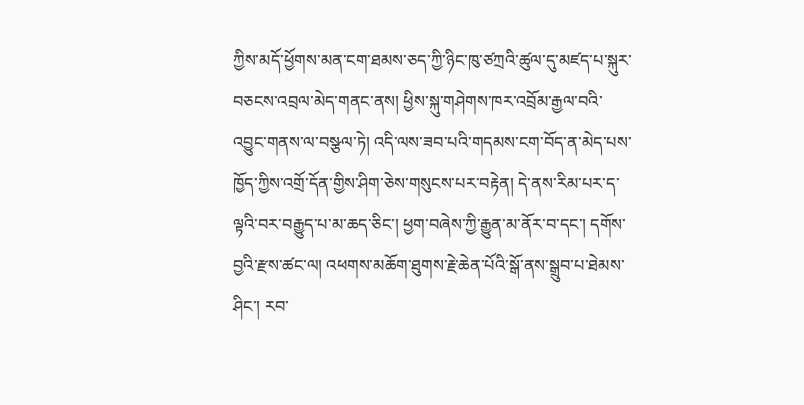ཀྱིས་མདོ་ཕྱོགས་མན་ངག་ཐམས་ཅད་ཀྱི་ཉིང་ཁུ་ཙཀྲའི་ཚུལ་དུ་མཛད་པ་སྐུར་བཅངས་འབྲལ་མེད་གནང་ནས། ཕྱིས་སྐུ་གཤེགས་ཁར་འབྲོམ་རྒྱལ་བའི་འབྱུང་གནས་ལ་བསྩལ་ཏེ། འདི་ལས་ཟབ་པའི་གདམས་ངག་བོད་ན་མེད་པས་ཁྱོད་ཀྱིས་འགྲོ་དོན་གྱིས་ཤིག་ཅེས་གསུངས་པར་བརྟེན། དེ་ནས་རིམ་པར་ད་ལྟའི་བར་བརྒྱུད་པ་མ་ཆད་ཅིང་། ཕྱག་བཞེས་ཀྱི་རྒྱུན་མ་ནོར་བ་དང་། དགོས་བྱའི་རྫས་ཚང་ལ། འཕགས་མཆོག་ཐུགས་རྗེ་ཆེན་པོའི་སྒོ་ནས་སྒྲུབ་པ་ཐེམས་ཤིང་། རབ་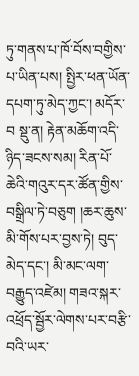ཏུ་གནས་པ་ཁོ་བོས་བགྱིས་པ་ཡིན་པས། སྤྱིར་ཕན་ཡོན་དཔག་ཏུ་མེད་ཀྱང་། མདོར་བ སྡུ་ན། རྟེན་མཆོག་འདི་ཉིད་ཟངས་སམ། རིན་པོ་ཆེའི་གའུར་དར་ཚོན་གྱིས་བསྒྲིལ་ཏེ་བཅུག །ཆར་ཆུས་མི་གོས་པར་བྱས་ཏེ། བུད་མེད་དང་། མི་མང་ལག་བརྒྱུད་འཛེམ། གཟའ་སྐར་འཕྲོད་སྦྱོར་ལེགས་པར་བརྩི་བའི་ཡར་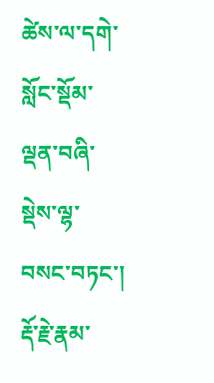ཚེས་ལ་དགེ་སློང་སྡོམ་ལྡན་བཞི་སྡེས་ལྷ་བསང་བཏང་། རྡོ་རྗེ་རྣམ་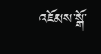འཇོམས་སྒོ་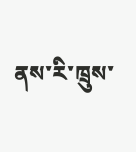ནས་རི་ཁྲུས་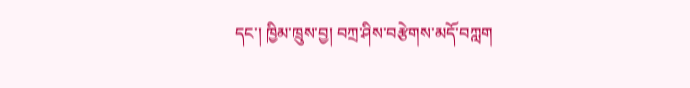དང་། ཁྱིམ་ཁྲུས་བྱ། བཀྲ་ཤིས་བརྩེགས་མདོ་བཀླག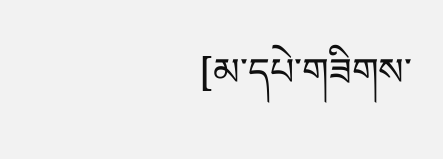[མ་དཔེ་གཟིགས་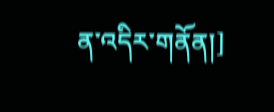ན་འདིར་གནོན།]